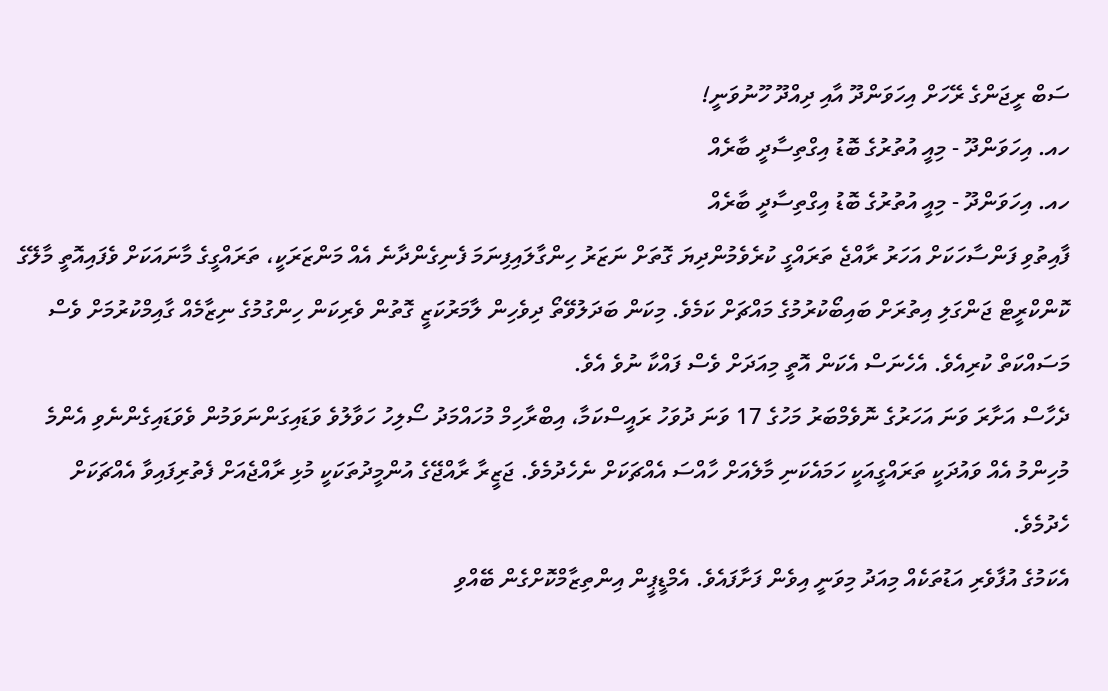ސަބް ރީޖަންގެ ރޭހަށް އިހަވަންދޫ އާއި ދިއްދޫ ހޫނުވަނީ!
ހއ. އިހަވަންދޫ - މިއީ އުތުރުގެ ބޮޑު އިގްތިސާދީ ބާރެއް
ހއ. އިހަވަންދޫ - މިއީ އުތުރުގެ ބޮޑު އިގްތިސާދީ ބާރެއް
ފާއިތުވި ފަންސާހަކަށް އަހަރު ރާއްޖެ ތަރައްގީ ކުރެވެމުންދިޔަ ގޮތަށް ނަޒަރު ހިންގާލައިފިނަމަ ފެނިގެންދާނެ އެއް މަންޒަރަކީ، ތަރައްގީގެ މާނައަކަށް ވެފައިއޮތީ މާލޭގެ ކޮންކްރީޓް ޖަންގަލި އިތުރަށް ބައިބޯކުރުމުގެ މައްޗަށް ކަމެވެ. މިކަން ބަދަލުވޭތޯ ދިވެހިން ލާމަރުކަޒީ ގޮތުން ވެރިކަން ހިންގުމުގެ ނިޒާމެއް ގާއިމްކުރުމަށް ވެސް މަސައްކަތް ކުރިއެވެ. އެހެނަސް އެކަން އޮތީ މިއަދަށް ވެސް ފައްކާ ނުވެ އެވެ.
ދެހާސް އަށާރަ ވަނަ އަހަރުގެ ނޮވެމްބަރު މަހުގެ 17 ވަނަ ދުވަހު ރައީސްކަމާ، އިބްރާހިމް މުހައްމަދު ސޯލިހު ހަވާލުވެ ވަޑައިގަންނަވަމުން ވެވަޑައިގެންނެވި އެންމެ މުހިންމު އެއް ވައުދަކީ ތަރައްގީއަކީ ހަމައެކަނި މާލެއަށް ހާއްސަ އެއްޗަކަށް ނެހެދުމެވެ. ޖަޒީރާ ރާއްޖޭގެ އުންމީދުތަކަކީ މުޅި ރާއްޖެއަށް ފެތުރިފައިވާ އެއްޗަކަށް ހެދުމެވެ.
އެކަމުގެ އުފާވެރި އަޑުތަކެއް މިއަދު މިވަނީ އިވެން ފަށާފައެވެ. އެމްޑީޕީން އިންތިޒާމްކޮށްގެން ބޭއްވި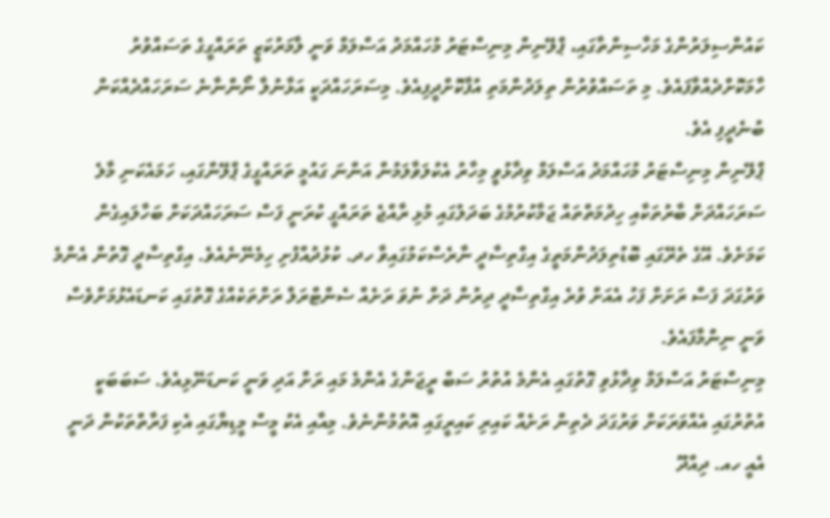ކައުންސިލަރުންގެ މަހާސިންތާގައި، ޕްލޭނިން މިނިސްޓަރު މުހައްމަދު އަސްލަމް ވަނީ ލާމަރުކަޒީ ތަރައްގީގެ ތަސައްވުރު ހާމަކޮށްދެއްވާފައެވެ. މި ތަސައްވުރުން ތިލަދުންމަތި އުފާކޮށްދީފިއެވެ. މިސަރަހައްދަކީ އަޅާނުލާ ނޯންނާނެ ސަރަހައްދެއްކަން ބުނެދީފި އެވެ.
ޕްލޭނިން މިނިސްޓަރު މުހައްމަދު އަސްލަމް ވިދާޅުވީ މިހާރު އެކުލަވާލަމުން އަންނަ ގައުމީ ތަރައްގީގެ ޕްލޭންގައި، ހަމައެކަނި މާލެ ސަރަހައްދަށް ބާރުތަކާއި ހިދުމަތްތައް ޖަމާކުރުމުގެ ބަދަލުގައި މުޅި ރާއްޖެ ތަރައްގީ ކުރަނީ ފަސް ސަރަހައްދަކަށް ބަހާލައިގެން ކަމަށެވެ. އޭގެ ތެރޭގައި ބޮޑުތިލަދުންމަތީގެ އިގްތިސާދީ ނާރެސްކަމުގައިވާ ހދ. ކުޅުދުއްފުށި ހިމެނޭނެއެވެ. އިގްތިސާދީ ގޮތުން އެންމެ ވަރުގަދަ ފަސް ރަށަށް ފަހު އެއަށް ވުރެ އިގްތިސާދީ ދިރުން ދަށް ނުވަ ރަށެއް ސެންޓްރަލް ރަށްތަކެއްގެ ގޮތުގައި ކަނޑައެޅުމަށްވެސް ވަނީ ނިންމާފައެވެ.
މިނިސްޓަރު އަސްލަމް ވިދާޅުވި ގޮތުގައި އެންމެ އުތުރު ސަބް ރީޖަންގެ އެންމެ މައި ރަށް އަދި ވަނީ ކަނޑަނޭޅިއެވެ. ސަބަބަކީ އުތުރުގައި އެއްވަރަކަށް ވަރުގަދަ ދެތިން ރަށެއް ކައިރި ކައިރީގައި އޮތުމުންނެވެ. މިއާއި އެކު މީސް މީޑިޔާގައި އެކި ފަރާތްތަކުން ދަނީ އެއީ ހއ. ދިއްދޫ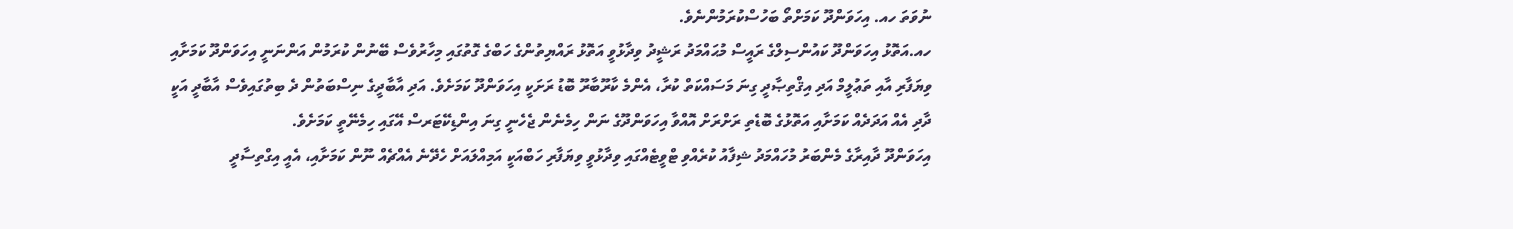ނުވަތަ ހއ. އިހަވަންދޫ ކަމަށްތޯ ބަހުސްކުރަމުންނެވެ.
ހއ.އަތޮޅު އިހަވަންދޫ ކައުންސިލްގެ ރައީސް މުޙައްމަދު ރަޝީދު ވިދާޅުވީ އަތޮޅު ރައްޔިތުންގެ ހަބްގެ ގޮތުގައި މިހާރުވެސް ބޭނުން ކުރަމުން އަންނަނީ އިހަވަންދޫ ކަމަށާއި ވިޔަފާރި އާއި ތަޢުލީމް އަދި އިޤްތިޞާދީ ގިނަ މަސައްކަތް ކުރާ، އެންމެ ކާރޫބާރޫ ބޮޑު ރަށަކީ އިހަވަންދޫ ކަމަށެވެ. އަދި އާބާދީގެ ނިސްބަތުން ދެ ބިތުގައިވެސް އާބާދީ އަކީ ދާދި އެއް އަދަދެއް ކަމަށާއި އަތޮޅުގެ ބޮޑެތި ރަށްރަށް އޮއްވާ އިހަވަންދޫގެ ނަން ހިމެނެން ޖެހެނީ ގިނަ އިންޑިކޭޓަރސް އޭގައި ހިމެނޭތީ ކަމަށެވެ.
އިހަވަންދޫ ދާއިރާގެ މެންބަރު މުހައްމަދު ޝިފާއު ކުރެއްވި ޓްވީޓެއްގައި ވިދާޅުވީ ވިޔަފާރި ހަބްއަކީ އަމިއްލައަށް ހެދޭނެ އެއްޗެއް ނޫން ކަމަށާއި، އެއީ އިގްތިސާދީ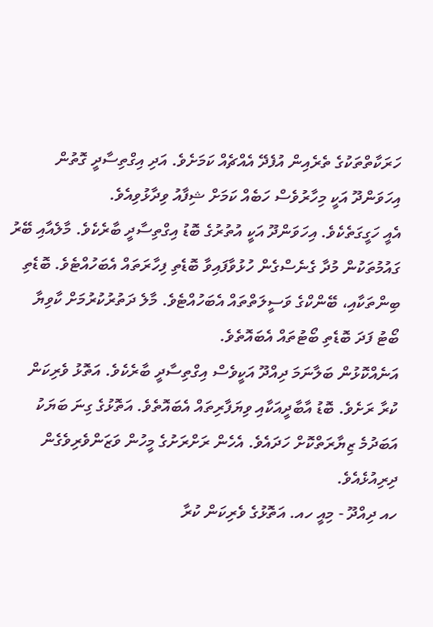ހަރަކާތްތަކުގެ ތެރެއިން އުފެދޭ އެއްޗެއް ކަމަށެވެ. އަދި އިގްތިސާދީ ގޮތުން އިހަވަންދޫ އަކީ މިހާރުވެސް ހަބެއް ކަމަށް ޝިފާއު ވިދާޅުވިއެވެ.
އެއީ ހަގީގަތެކެވެ. އިހަވަންދޫ އަކީ އުތުރުގެ ބޮޑު އިގްތިސާދީ ބާރެކެވެ. މާލެއާއި ބޭރު ގައުމުތަކުން މުދާ ގެނެސްގެން ހުޅުވާފައިވާ ބޮޑެތި ފިހާރަތައް އެބަހުއްޓެވެ. ބޮޑެތި ބިންތަކާއި، ބޭންކްގެ ވަސީލަތްތައް އެބަހުއްޓެވެ. މާލެ ދަތުރުކުރުމަށް ކާވިޔާ ބޯޓު ފަދަ ބޮޑެތި ބޯޓުތައް އެބައޮތެވެ.
އަނެއްކޮޅުން ބަލާނަމަ ދިއްދޫ އަކީވެސް އިގްތިސާދީ ބާރެކެވެ. އަތޮޅު ވެރިކަން ކުރާ ރަށެވެ. ބޮޑު އާބާދީއަކާއި ވިޔަފާރިތައް އެބައޮތެވެ. އަތޮޅުގެ ގިނަ ބަޔަކު އަބަދުމެ ޒިޔާރަތްކޮށް ހަދައެވެ. އެހެން ރަށްރަށުގެ މީހުން ވަޒަންވެރިވެގެން ދިރިއުޅެއެވެ.
ހއ ދިއްދޫ - މިއީ ހއ. އަތޮޅުގެ ވެރިކަން ކުރާ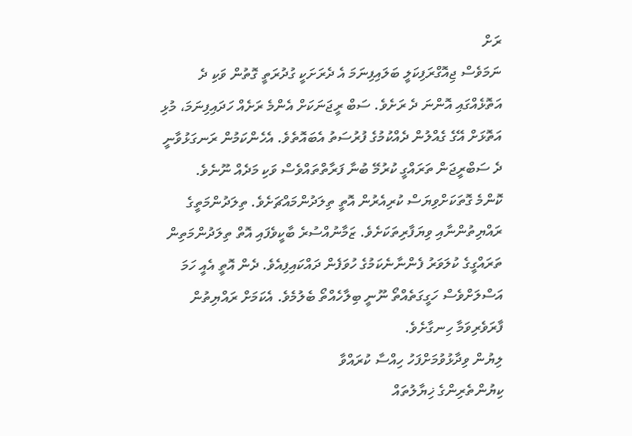ރަށް
ނަމަވެސް ޖިއޮގްރަފިކަލީ ބަލައިފިނަމަ އެ ދެރަށަކީ ގުދުރަތީ ގޮތުން ވަކި ދެ އަތޮޅެއްގައި އޮންނަ ދެ ރަށެވެ. ސަބް ރީޖަނަކަށް އެންމެ ރަށެއް ހަދައިފިނަމަ، މުޅި އަތޮޅަށް އޭގެ ގެއްލުން ދެއްކުމުގެ ފުރުސަތު އެބައޮތެވެ. އެހެންކަމުން ރަނގަޅުވާނީ ދެ ސަބްރީޖަން ތަރައްގީ ކުރުމޭ ބުނާ ފަރާތްތައްވެސް ވަކި މަދެއް ނޫނެވެ.
ކޮންމެ ގޮތަކަށްވިޔަސް ކުރިއެރުން އޮތީ ތިލަދުންމައްޗަށެވެ. ތިލަދުންމަތީގެ ރައްޔިތުންނާއި ވިޔަފާރިތަކަށެވެ. ޒަމާނުއްސުރެ ބާކީވެފައި އޮތް ތިލަދުންމަތިން ތަރައްގީގެ ކުލަވަރު ފެންނާނެކަމުގެ ހުވަފެން ދައްކައިފިއެވެ. ދެން އޮތީ އެއީ ހަމަ އަސްލަށްވެސް ހަގީގަތެއްތޯ ނޫނީ ބިލާހެއްތޯ ބެލުމެވެ. އެކަމަށް ރައްޔިތުން ފާރަވެރިވަމާ ހިނގާށެވެ.
ލިޔުން ވިދާޅުވުމަށްފަހު ހިއްސާ ކުރައްވާ
ކިޔުންތެރިންގެ ޚިޔާލުތައް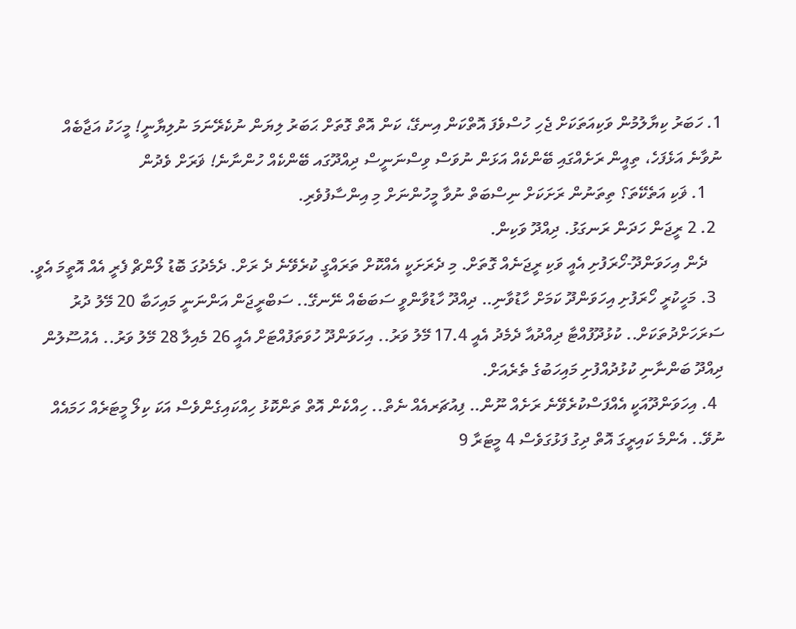1. ހަބަރު ކިޔާލުމުން ވަކިއަތަކަށް ޖެހި ހުސްވެފަ އޮތްކަން އިނގޭ، ކަން އޮތް ގޮތަށް ޙަބަރު ލިޔަން ނުކެރޭނަމަ ނުލިޔާނީ! މީހަކު އަޖާބެއް ނުވާނެ އަޅެފަހެ، ތިއީން ރަށެއްގައި ބޭންކެއް އަޅަން ނުވަސް ވިސްނަނީސް ދިއްދޫގައ ބޭންކެއް ހުންނާނެ! ޥަރަށް ވެދުން
    1. ޥަކި އަތެކޭތަ؟ ތިތަނުން ރަށަކަށް ނިސްބަތް ނުވާ މީހުންނަށް މި އިންސާފުވެރި.
  2. 2 ރީޖަން ހަދަން ރަނގަޅު. ދިއްދޫ ވަކިން.
    ދެން އިހަވަންދޫ-ހޯރަފުށި އެއީ ވަކި ރީޖަނެއް ގޮތަށް. މި ދެރަށަކީ އެއްކޮށް ތަރައްގީ ކުރެވޭނެ ދެ ރަށް. ދެމެދުގަ ބޮޑު ލޯންޗް ފެރީ އެއް އޮތީމަ އެވީ.
  3. މަހީކުރީ ހޯރަފުށި އިހަވަންދޫ ކަމަށް ހާޑުވާނި.. ދިއްދޫ ހާޑުވާންވީ ސަބަބެއް ނޭނގޭ.. ސަބްރީޖަން އަންނަނީ މައިހަބާ 20 މޭލު ދުރު ސަރަހަށްދުތަކަށް.. ކުޅުދޫފުއްޓާ ދިއްދުއާ ދެމެދު އެއީ 17.4 މޭލު ވަރު.. އިހަވަންދޫ ހުވަތަފުއްޓަށް އެއީ 26 މެއިލާ 28 މޭލު ވަރު.. އެއުސޫލުން ދިއްދޫ ބަންނާނި ކުޅުދުއްފުށި މައިހަބުގެ ތެރެއަށް.
  4. އިހަވަންދޫއަކީ އެއްފަސްކުރެވޭނެ ރަށެއް ނޫން.. ފިއުޗަރއެއް ނެތް.. ހިއްކެން އޮތް ތަންކޮޅު ހިއްކައިގެންވެސް އަކަ ކިލޯ މީޓަރެއް ހަމައެއް ނުވޭ.. އެންމެ ކައިރީގަ އޮތް ދިގު ފަޅުގަވެސް 4 މީޓަރާ 9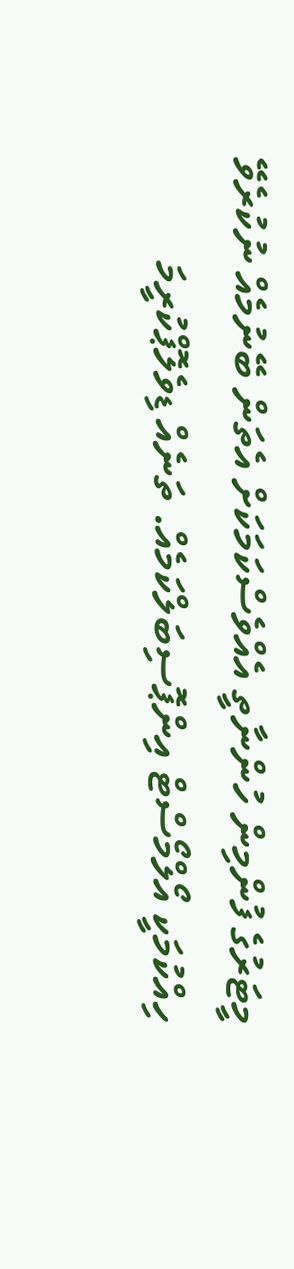މީޓަރުގެ ފުންމިން ހުންނާތީ އެއްވެސްކަމަކަށް އެތަން ބޭނުމެއް ނުކުރެވޭ ހިއްކުމަކީ އޯލްމޯސްޓް އިންޕޮސިބަލްކަމެއް. ތަނެއް ޑިވެލޮޕްކުރީމަ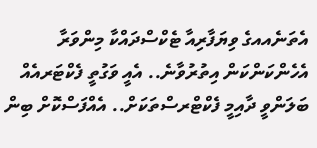އެތަނެއއގެ ވިޔަފާރިއާ ޓެކްސްދައްކާ މިންވަރާ އެހެންކަންކަން އިތުރުވާނެ.. އެއީ ވަގުތީ ފެކްޓަރއެއް ބަލަންވީ ދާއިމީ ފެކްޓްރސްތަކަށް.. އެއްފަސްކޮށް ބިން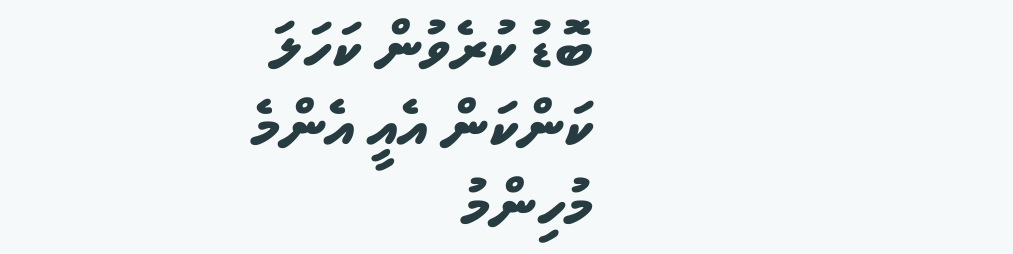ބޮޑު ކުރެވުން ކަހަލަ ކަންކަން އެއީ އެންމެ މުހިންމު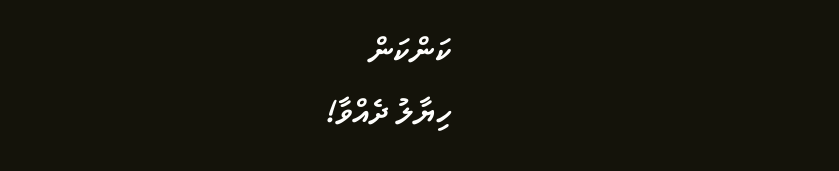ކަންކަން
ހިޔާލު ދެއްވާ!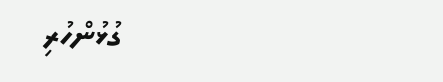ގުޅުންހުރި